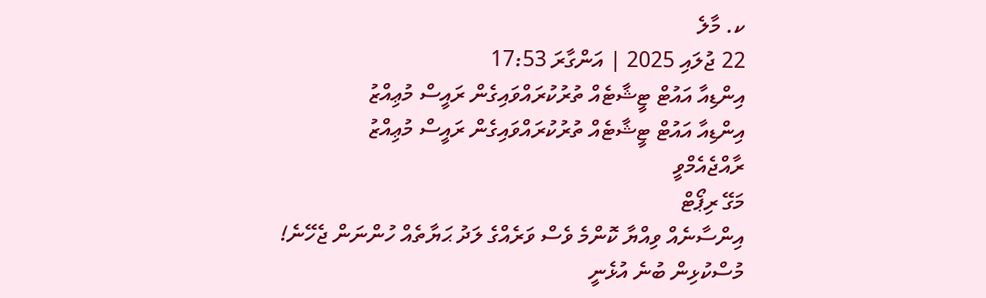ކ. މާލެ
22 ޖުލައި 2025 | އަންގާރަ 17:53
އިންޑިއާ އައުޓް ޓީޝާޓެއް ތުރުކުރައްވައިގެން ރައީސް މުޢިއްޒު
އިންޑިއާ އައުޓް ޓީޝާޓެއް ތުރުކުރައްވައިގެން ރައީސް މުޢިއްޒު
ރާއްޖެއެމްވީ
މަގޭ ރިޕޯޓް
އިންސާނެއް ވިއްޔާ ކޮންމެ ވެސް ވަރެއްގެ ލަދު ޙަޔާތެއް ހުންނަން ޖެހޭނެ!
މުސްކުޅިން ބުނެ އުޅެނީ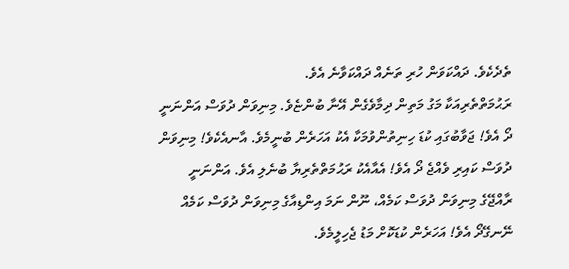ތެދެކެވެ. ދައްކަވަން ހުރި ތަނެއް ދައްކަވާނެ އެވެ.
ރަޙުމަތްތެރިއަކާ މަގު މަތިން ދިމާވެގެން އޭނާ ބުންޏެވެ. މިނިވަން ދުވަސް އަންނަނީ ދޯ އެވެ! ޖަވާބުގައި ކުޑަ ހިނިތުންވުމަކާ އެކު އަހަރެން ބުނީމެވެ. އާނއެކެވެ! މިނިވަން ދުވަސް ކައިރި ވެއްޖެ ދޯ އެވެ! އެއާއެކު ރަޙުމަތްތެރިޔާ ބުނެލި އެވެ. އަންނަނީ ރާއްޖޭގެ މިނިވަން ދުވަސް ކަމެއް، ނޫން ނަމަ އިންޑިއާގެ މިނިވަން ދުވަސް ކަމެއް ނޭނގޭދޯ އެވެ! އަހަރެން ކުޑަކޮށް މަޑު ޖެހިލީމެވެ.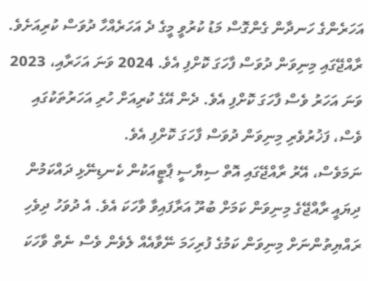އަހަރެންގެ ހަނދާން ގެންގޮސް މަޑު ކުރުވީ މީގެ ދެ އަހަރެއްހާ ދުވަސް ކުރިއަށެވެ. ރާއްޖޭގައި މިނިވަން ދުވަސް ފާހަގަ ކޮށްފި އެވެ. 2024 ވަނަ އަހަރާއި، 2023 ވަނަ އަހަރު ވެސް ފާހަގަ ކޮށްފި އެވެ. ދެން އޭގެ ކުރިއަށް ހުރި އަހަރުތަކުގައި ވެސް، ފަޚުރުވެރި މިނިވަން ދުވަސް ފާހަގަ ކޮށްފި އެވެ.
ނަމަވެސް، އޭރު ރާއްޖޭގައި އޮތް ސިޔާސީ ޕާޓީއަކުން ކެނޑިނޭޅި ދައްކަމުން ދިޔައީ ރާއްޖޭގެ މިނިވަން ކަމަށް ބުރޫ އަރާފައިވާ ވާހަކަ އެވެ. އެ ދުވަހު ދިވެހި ރައްޔިތުންނަށް މިނިވަން ކަމުގެ ފުރިހަމަ ނޭވާއެއް ލެވެން ވެސް ނެތް ވާހަކަ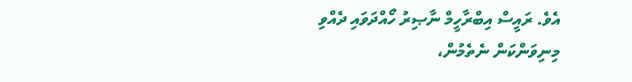އެވެ. ރައީސް އިބްރާހީމް ނާޞިރު ހޯއްދަވައި ދެއްވި މިނިވަންކަން ނެތެމުން،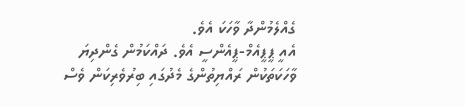ގެއްލެމުންދާ ވާހަކަ އެވެ.
އެއީ ޕީޕީއެމް-ޕީއެންސީ އެވެ. ދައްކަމުން ގެންދިޔަ ވާހަކަތަކުން ރައްޔިތުންގެ މެދުގައި ބިރުވެރިކަން ވެސް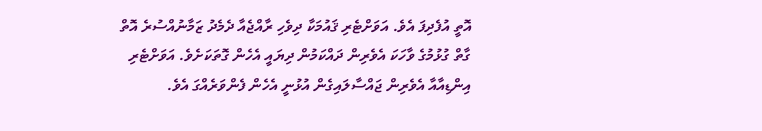އޮތީ އުފެދިފަ އެވެ. އަވަށްޓެރި ޤައުމަކާ ދިވެހި ރާއްޖެއާ ދެމެދު ޒަމާނުއްސުރެ އޮތް ގާތް ގުޅުމުގެ ވާހަކަ އެވެރިން ދައްކަމުން ދިޔައީ އެހެން ގޮތަކަށެވެ. އަވަށްޓެރި އިންޑިއާއާ އެވެރިން ޖައްސާލައިގެން އުޅުނީ އެހެން ފެންވަރެއްގަ އެވެ.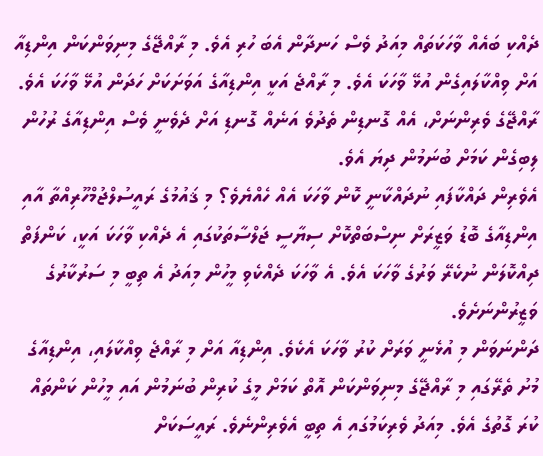ދެއްކި ބައެއް ވާހަކަތައް މިއަދު ވެސް ހަނދާން އެބަ ހުރި އެވެ. މި ރާއްޖޭގެ މިނިވަންކަން އިންޑިއާ އަށް ވިއްކާލައިގެން އުޅޭ ވާހަކަ އެވެ. މި ރާއްޖެ އަކީ އިންޑިއާގެ އަވަށަކަށް ހަދަން އުޅޭ ވާހަކަ އެވެ. ރާއްޖޭގެ ވެރިންނަށް، އެއް ގޮނޑިން ތެދުވެ އަނެއް ގޮނޑި އަށް ދެވެނީ ވެސް އިންޑިއާގެ ރުހުން ލިބިގެން ކަމަށް ބުނަމުން ދިޔަ އެވެ.
އެވެރިން ދައްކާފައި ނުދައްކާނީ ކޮން ވާހަކަ އެއް ހެއްޔެވެ؟ މި ޤައުމުގެ ރައީސުލްޖުމްހޫރިއްތާ އާއި އިންޑިއާގެ ބޮޑު ވަޒީރަށް ނިސްބަތްކޮށް ސިޔާސީ ޖަލްސާތަކުގައި އެ ދެއްކި ވާހަކަ އަކީ، ކަންފަތް ދިއްކޮލަން ނުކެރޭ ވަރުގެ ވާހަކަ އެވެ. އެ ވާހަކަ ދެއްކެވި މީހުން މިއަދު އެ ތިބީ މި ސަރުކާރުގެ ވަޒީރުންނަށެވެ.
ދަންނަވަން މި އުޅެނީ ވަރަށް ކުރު ވާހަކަ އެކެވެ. އިންޑިއާ އަށް މި ރާއްޖެ ވިއްކާލައި، އިންޑިއާގެ މުށު ތެރޭގައި މި ރާއްޖޭގެ މިނިވަންކަން އޮތް ކަމަށް މީގެ ކުރިން ބުނަމުން އައި މީހުން ކަންތައް ކުރަ ގޮތުގެ އެވެ. މިއަދު ވެރިކަމުގައި އެ ތިބީ އެވެރިންނެވެ. ރައީސަކަށް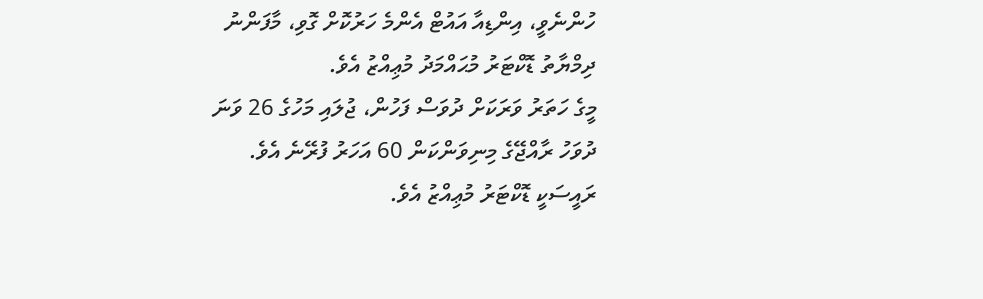ހުންނެވީ، އިންޑިއާ އައުޓް އެންމެ ހަރުކޮށް ގޮވި، މާފަންނު ދިމްޔާތު ޑޮކްޓަރު މުޙައްމަދު މުޢިއްޒު އެވެ.
މީގެ ހަތަރު ވަރަކަށް ދުވަސް ފަހުން، ޖުލައި މަހުގެ 26 ވަނަ ދުވަހު ރާއްޖޭގެ މިނިވަންކަން 60 އަހަރު ފުރޭނެ އެވެ. ރައީސަކީ ޑޮކްޓަރު މުޢިއްޒު އެވެ.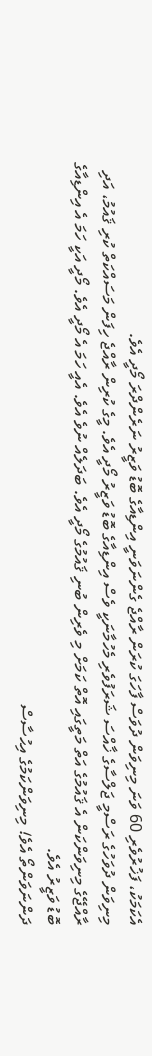އެކަމަކު، ފަޚުރުވެރި 60 ވަނަ މިނިވަން ދުވަސް ފާހަގަ ކުރަން ރާއްޖެ ގެންނަވަނީ އިންޑިއާގެ ބޮޑު ވަޒީރު ނަރެންދްރަ މޯދީ އެވެ.
މިނިވަން ދުވަހުގެ ރަސްމީ ޖަލްސާގެ ޚާއްސަ ޝަރަފުވެރި މެހުމާނަކީ ވެސް އިންޑިއާގެ ބޮޑު ވަޒީރު މޯދީ އެވެ. މީގެ ކުރިން ރާއްޖެ ހިފަން މަސައްކަތް ކުރި ޤައުމު، އަދި ރާއްޖޭގެ މިނިވަންކަން އެ ޤައުމުގެ އަތް މަތީގައި އޮތް ކަމަށް މި ވެރިން ބުނި ޤައުމުގެ މޯދީ އެވެ. ބަދަލެއް ނުވެ އެވެ. އެއީ ހަމަ އެ މޯދީ އެވެ. މޯދީ އަކީ ހަމަ އެ އިންޑިއާގެ ބޮޑު ވަޒީރު އެވެ.
ދަންނަވަންތޯ އެވެ! މިނިވަންކަމުގެ އިޙުސާސް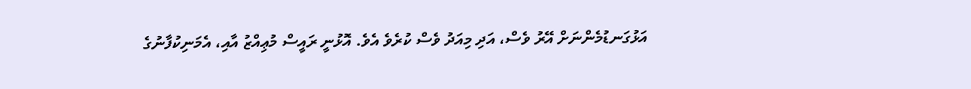އަޅުގަނޑުމެންނަށް އޭރު ވެސް، އަދި މިއަދު ވެސް ކުރެވެ އެވެ. އޮޅުނީ ރައީސް މުޢިއްޒު އާއި، އެމަނިކުފާނުގެ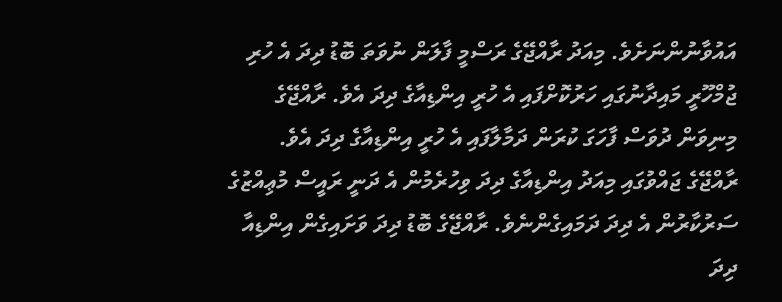އައުވާނުންނަށެވެ. މިއަދު ރާއްޖޭގެ ރަސްމީ ފާލަން ނުވަތަ ބޮޑު ދިދަ އެ ހުރި ޖުމްހޫރީ މައިދާނުގައި ހަރުކޮށްފައި އެ ހުރީ އިންޑިއާގެ ދިދަ އެވެ. ރާއްޖޭގެ މިނިވަން ދުވަސް ފާހަގަ ކުރަން ދަމާލާފައި އެ ހުރީ އިންޑިއާގެ ދިދަ އެވެ.
ރާއްޖޭގެ ޖައްވުގައި މިއަދު އިންޑިއާގެ ދިދަ ވިހުރެމުން އެ ދަނީ ރައީސް މުޢިއްޒުގެ ސަރުކާރުން އެ ދިދަ ދަމައިގެންނެވެ. ރާއްޖޭގެ ބޮޑު ދިދަ ވަށައިގެން އިންޑިއާ ދިދަ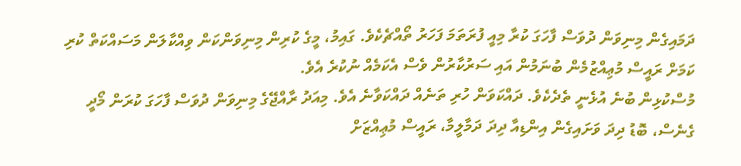ދަމައިގެން މިނިވަން ދުވަސް ފާހަގަ ކުރާ މިއީ ފުރަތަމަ ފަހަރު ތޯއްޗެކެވެ. ގައިމު، މީގެ ކުރިން މިނިވަންކަން ވިއްކާލަން މަސައްކަތް ކުރި ކަމަށް ރައީސް މުޢިއްޒުމެން ބުނަމުން އައި ސަރުކާރުން ވެސް އެކަމެއް ނުކުރެ އެވެ.
މުސްކުޅިން ބުނެ އުޅެނީ ތެދެކެވެ. ދައްކަވަން ހުރި ތަނެއް ދައްކަވާނެ އެވެ. މިއަދު ރާއްޖޭގެ މިނިވަން ދުވަސް ފާހަގަ ކުރަން މޯދީ ގެނެސް، ބޮޑު ދިދަ ވަށައިގެން އިންޑިއާ ދިދަ ދަމާލީމާ، ރައީސް މުޢިއްޒަށް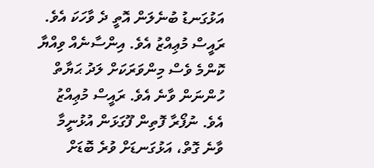އަޅުގަނޑު ބުނެލަން އޮތީ ދެ ވާހަކަ އެވެ.
ރައީސް މުޢިއްޒު އެވެ. އިންސާނެއް ވިއްޔާ ކޮންމެ ވެސް މިންވަރަކަށް ލަދު ޙަޔާތް ހުންނަން ވާނެ އެވެ. ރައީސް މުޢިއްޒު އެވެ. ނުފޯރާ ފޮތިން ފޫގަޅަން އުޅުނީމާ ވާނެ ގޮތް، އަޅުގަނޑަށް ވުރެ ބޮޑަށް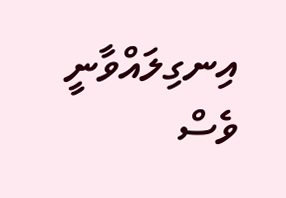އިނގިލައްވާނީ ވެސް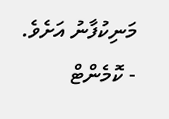މަނިކުފާނު އަށެވެ.
- ކޮމެންޓް